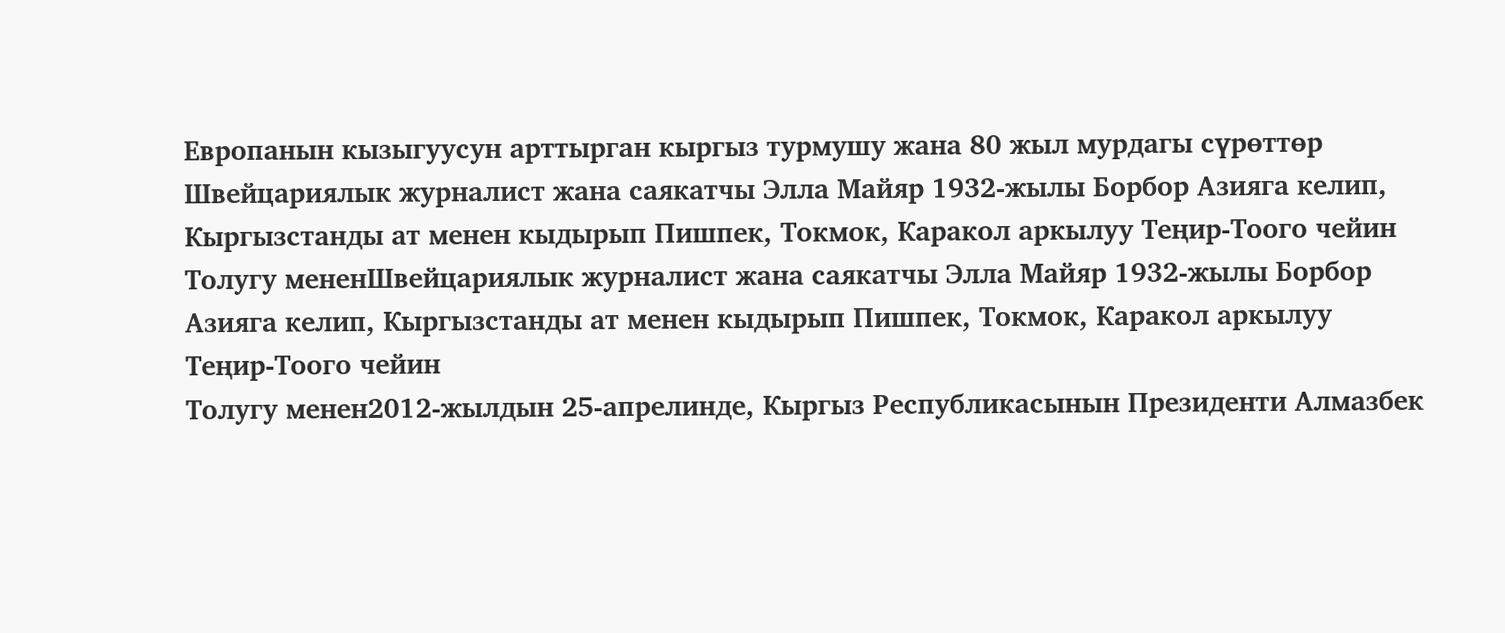Европанын кызыгуусун арттырган кыргыз турмушу жана 80 жыл мурдагы сүрөттөр
Швейцариялык журналист жана саякатчы Элла Майяр 1932-жылы Борбор Азияга келип, Кыргызстанды ат менен кыдырып Пишпек, Токмок, Каракол аркылуу Теңир-Тоого чейин
Толугу мененШвейцариялык журналист жана саякатчы Элла Майяр 1932-жылы Борбор Азияга келип, Кыргызстанды ат менен кыдырып Пишпек, Токмок, Каракол аркылуу Теңир-Тоого чейин
Толугу менен2012-жылдын 25-апрелинде, Кыргыз Республикасынын Президенти Алмазбек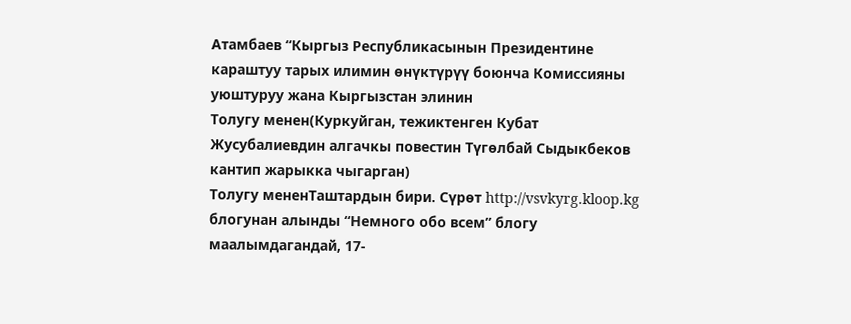Атамбаев “Кыргыз Республикасынын Президентине караштуу тарых илимин өнүктүрүү боюнча Комиссияны уюштуруу жана Кыргызстан элинин
Толугу менен(Куркуйган, тежиктенген Кубат Жусубалиевдин алгачкы повестин Түгөлбай Сыдыкбеков кантип жарыкка чыгарган)
Толугу мененТаштардын бири. Сүрөт http://vsvkyrg.kloop.kg блогунан алынды “Немного обо всем” блогу маалымдагандай, 17-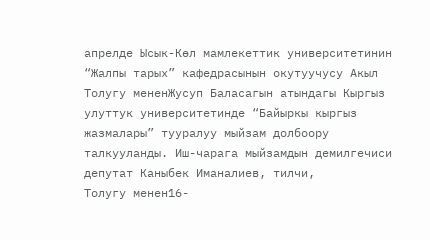апрелде Ысык-Көл мамлекеттик университетинин “Жалпы тарых” кафедрасынын окутуучусу Акыл
Толугу мененЖусуп Баласагын атындагы Кыргыз улуттук университетинде “Байыркы кыргыз жазмалары” тууралуу мыйзам долбоору талкууланды. Иш-чарага мыйзамдын демилгечиси депутат Каныбек Иманалиев, тилчи,
Толугу менен16-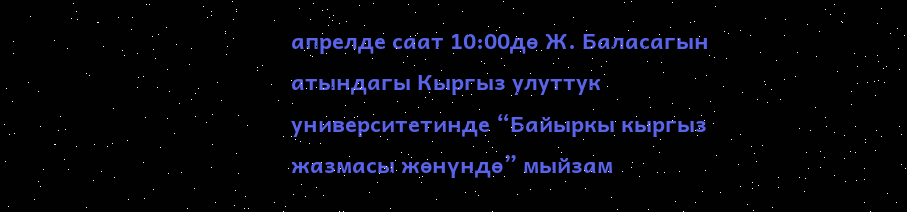апрелде саат 10:00дө Ж. Баласагын атындагы Кыргыз улуттук университетинде “Байыркы кыргыз жазмасы жөнүндө” мыйзам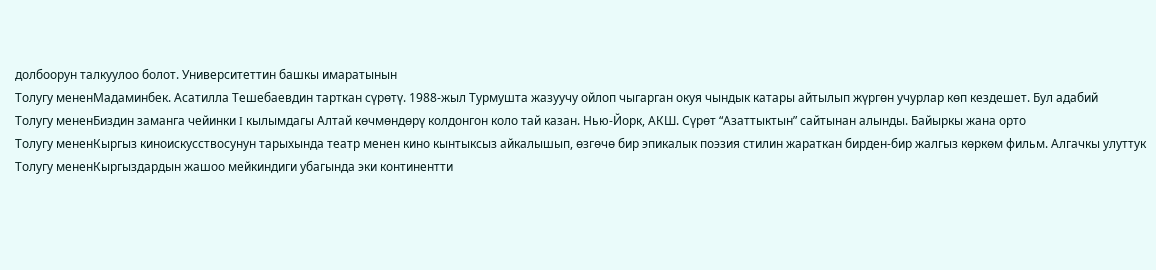долбоорун талкуулоо болот. Университеттин башкы имаратынын
Толугу мененМадаминбек. Асатилла Тешебаевдин тарткан сүрөтү. 1988-жыл Турмушта жазуучу ойлоп чыгарган окуя чындык катары айтылып жүргөн учурлар көп кездешет. Бул адабий
Толугу мененБиздин заманга чейинки I кылымдагы Алтай көчмөндөрү колдонгон коло тай казан. Нью-Йорк, АКШ. Сүрөт “Азаттыктын” сайтынан алынды. Байыркы жана орто
Толугу мененКыргыз киноискусствосунун тарыхында театр менен кино кынтыксыз айкалышып, өзгөчө бир эпикалык поэзия стилин жараткан бирден-бир жалгыз көркөм фильм. Алгачкы улуттук
Толугу мененКыргыздардын жашоо мейкиндиги убагында эки континентти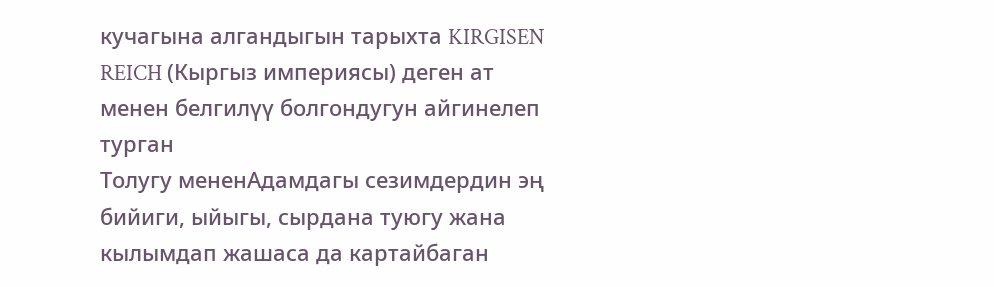кучагына алгандыгын тарыхта KIRGISEN REICH (Кыргыз империясы) деген ат менен белгилүү болгондугун айгинелеп турган
Толугу мененАдамдагы сезимдердин эң бийиги, ыйыгы, сырдана туюгу жана кылымдап жашаса да картайбаган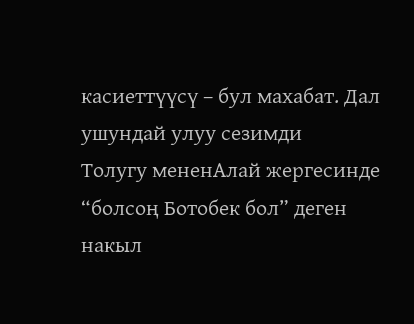касиеттүүсү – бул махабат. Дал ушундай улуу сезимди
Толугу мененАлай жергесинде “болсоң Ботобек бол” деген накыл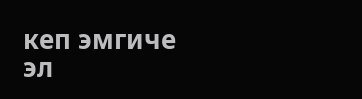кеп эмгиче эл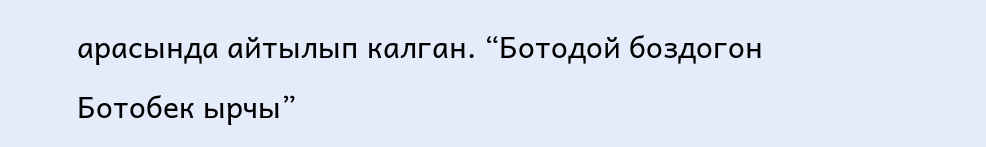арасында айтылып калган. “Ботодой боздогон Ботобек ырчы”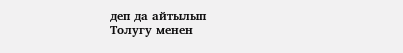деп да айтылып
Толугу менен